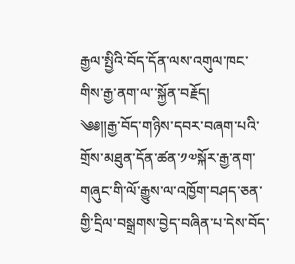རྒྱལ་སྤྱིའི་བོད་དོན་ལས་འགུལ་ཁང་གིས་རྒྱ་ནག་ལ་་སྐྱོན་བརྗོད།
༄༅༎རྒྱ་བོད་གཉིས་དབར་བཞག་པའི་གྲོས་མཐུན་དོན་ཚན་༡༧སྐོར་རྒྱ་ནག་གཞུང་གི་ལོ་རྒྱུས་ལ་འཁྱོག་བཤད་ཅན་གྱི་དྲིལ་བསྒྲགས་བྱེད་བཞིན་པ་དེས་བོད་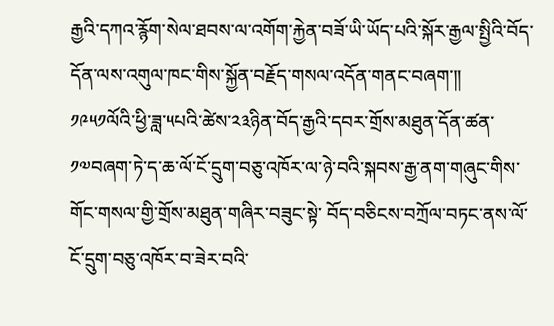རྒྱའི་དཀའ་རྙོག་སེལ་ཐབས་ལ་འགོག་རྐྱེན་བཟོ་ཡི་ཡོད་པའི་སྐོར་རྒྱལ་སྤྱིའི་བོད་དོན་ལས་འགུལ་ཁང་གིས་སྐྱོན་བརྗོད་གསལ་འདོན་གནང་བཞག་༎
༡༩༥༡ལོའི་ཕྱི་ཟླ་༥པའི་ཚེས་༢༣ཉིན་བོད་རྒྱའི་དབར་གྲོས་མཐུན་དོན་ཚན་༡༧བཞག་ཏེ་ད་ཆ་ལོ་ངོ་དྲུག་བཅུ་འཁོར་ལ་ཉེ་བའི་སྐབས་རྒྱ་ནག་གཞུང་གིས་གོང་གསལ་གྱི་གྲོས་མཐུན་གཞིར་བཟུང་སྟེ་ བོད་བཅིངས་བཀྲོལ་བཏང་ནས་ལོ་ངོ་དྲུག་བཅུ་འཁོར་བ་ཟེར་བའི་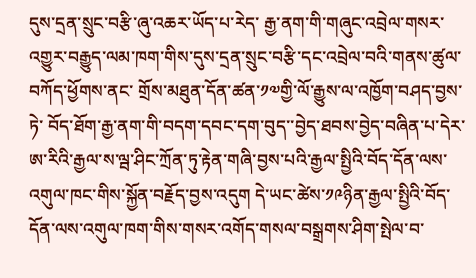དུས་དྲན་སྲུང་བརྩི་ཞུ་འཆར་ཡོད་པ་རེད་ རྒྱ་ནག་གི་གཞུང་འབྲེལ་གསར་འགྱུར་བརྒྱུད་ལམ་ཁག་གིས་དུས་དྲན་སྲུང་བརྩི་དང་འབྲེལ་བའི་གནས་ཚུལ་བཀོད་ཕྱོགས་ནང་ གྲོས་མཐུན་དོན་ཚན་༡༧གྱི་ལོ་རྒྱུས་ལ་འཁྱོག་བཤད་བྱས་ཏེ་ བོད་ཐོག་རྒྱ་ནག་གི་བདག་དབང་དག་བུད་་བྱེད་ཐབས་བྱེད་བཞིན་པ་དེར་ ཨ་རིའི་རྒྱལ་ས་ལྦ་ཤིང་ཀྲོན་ཏུ་རྟེན་གཞི་བྱས་པའི་རྒྱལ་སྤྱིའི་བོད་དོན་ལས་འགུལ་ཁང་གིས་སྐྱོན་བརྗོད་བྱས་འདུག དེ་ཡང་ཚེས་༡༩ཉིན་རྒྱལ་སྤྱིའི་བོད་དོན་ལས་འགུལ་ཁག་གིས་གསར་འགོད་གསལ་བསྒྲགས་ཤིག་སྤེལ་བ་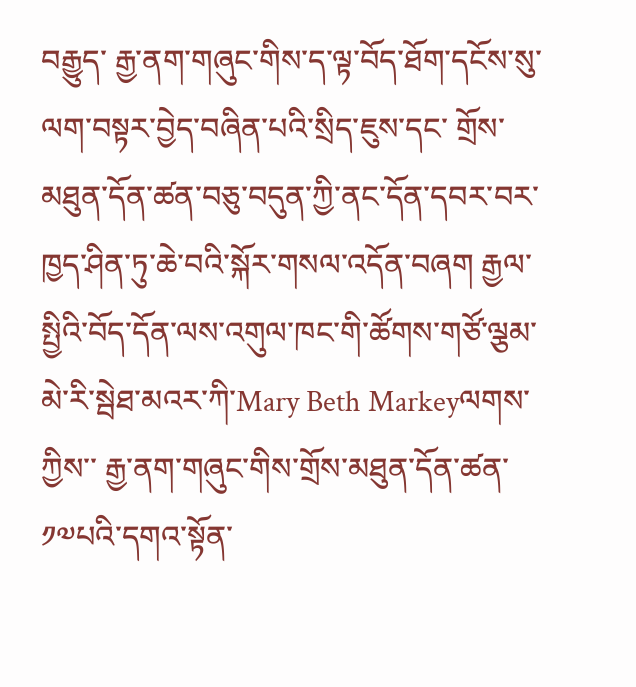བརྒྱུད་ རྒྱ་ནག་གཞུང་གིས་ད་ལྟ་བོད་ཐོག་དངོས་སུ་ལག་བསྟར་བྱེད་བཞིན་པའི་སྲིད་ཇུས་དང་ གྲོས་མཐུན་དོན་ཚན་བཅུ་བདུན་ཀྱི་ནང་དོན་དབར་བར་ཁྱད་ཤིན་ཏུ་ཆེ་བའི་སྐོར་གསལ་འདོན་བཞག རྒྱལ་སྤྱིའི་བོད་དོན་ལས་འགུལ་ཁང་གི་ཚོགས་གཙོ་ལྕམ་མེ་རི་སྦེཐ་མའར་ཀི་Mary Beth Markeyལགས་ཀྱིས་་ རྒྱ་ནག་གཞུང་གིས་གྲོས་མཐུན་དོན་ཚན་༡༧པའི་དགའ་སྟོན་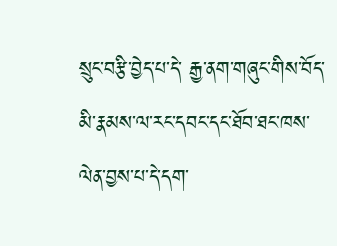སྲུང་བརྩི་བྱེད་པ་དེ་ རྒྱ་ནག་གཞུང་གིས་བོད་མི་རྣམས་ལ་རང་དབང་དང་ཐོབ་ཐང་ཁས་ལེན་བྱས་པ་དེ་དག་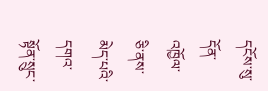དངོས་སུ་དོན་འཁྱོལ་ཅི་ནས་མེད་པའི་དགའ་སྟོན་སྲུང་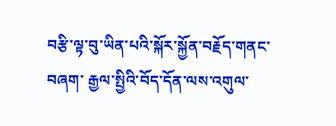བརྩི་ལྟ་བུ་ཡིན་པའི་སྐོར་སྐྱོན་བརྗོད་གནང་བཞག་ རྒྱལ་སྤྱིའི་བོད་དོན་ལས་འགུལ་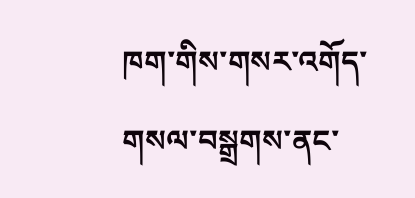ཁག་གིས་གསར་འགོད་གསལ་བསྒྲགས་ནང་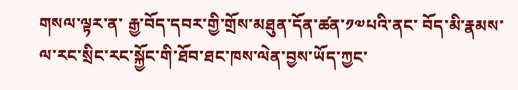གསལ་ལྟར་ན་ རྒྱ་བོད་དབར་གྱི་གྲོས་མཐུན་དོན་ཚན་༡༧པའི་ནང་ བོད་མི་རྣམས་ལ་རང་སྲིང་རང་སྐྱོང་གི་ཐོབ་ཐང་ཁས་ལེན་བྱས་ཡོད་ཀྱང་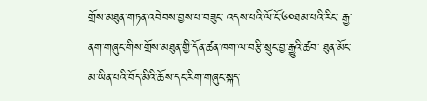གྲོས་མཐུན་གཏན་འབེབས་བྱས་པ་བཟུང་ འདས་པའི་ལོ་ངོ་༦༠ཐམ་པའི་རིང་ རྒྱ་ནག་གཞུང་གིས་གྲོས་མཐུན་གྱི་དོན་ཚན་ཁག་ལ་བརྩི་སྲུང་བྱ་རྒྱུའི་ཚབ་ ཐུན་མོང་མ་ཡིན་པའི་བོད་མིའི་ཆོས་དང་རིག་གཞུང་སྐད་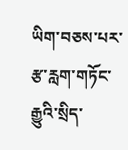ཡིག་བཅས་པར་ རྩ་རླག་གཏོང་རྒྱུའི་སྲིད་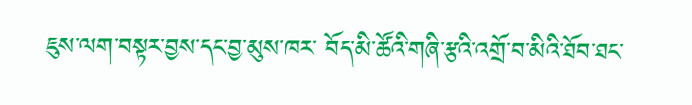ཇུས་ལག་བསྟར་བྱས་དང་བྱ་མུས་ཁར་ བོད་མི་ཚོའི་གཞི་རྩའི་འགྲོ་བ་མིའི་ཐོབ་ཐང་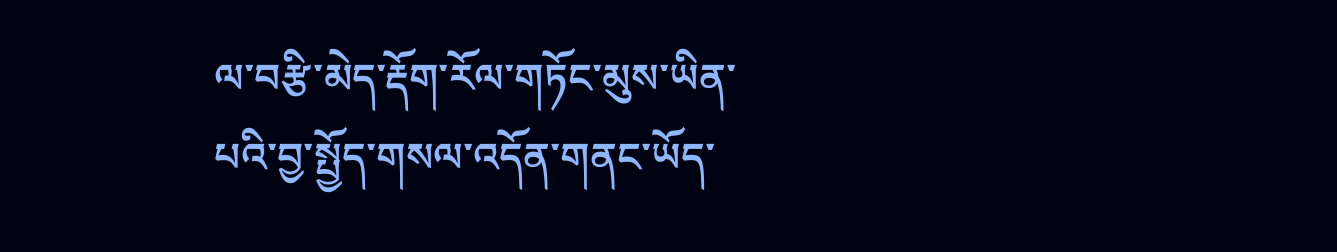ལ་བརྩི་མེད་རྡོག་རོལ་གཏོང་མུས་ཡིན་པའི་བྱ་སྤྱོད་གསལ་འདོན་གནང་ཡོད་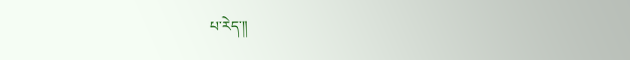པ་རེད་༎